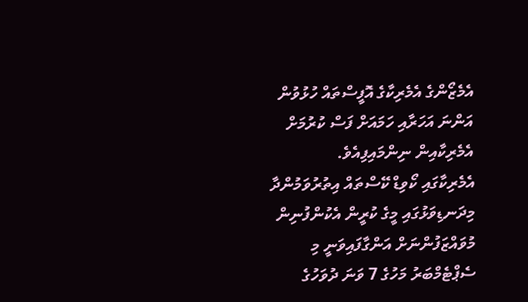އެމެޒޯންގެ އެމެރިކާގެ އޮފީސްތައް ހުޅުވުން އަންނަ އަހަރާއި ހަމައަށް ފަސް ކުރުމަށް އެމެރިކާއިން ނިންމައިފިއެވެ.
އެމެރިކާގައި ކޯވިޑް ކޭސްތައް އިތުރުވަމުންދާ މިދަނޑިވަޅުގައި މީގެ ކުރީން އެކުންފުނިން މުވައްޒަފުންނަށް އަންގާފައިވަނީ މި ސެޕްޓެމްބަރު މަހުގެ 7 ވަނަ ދުވަހުގެ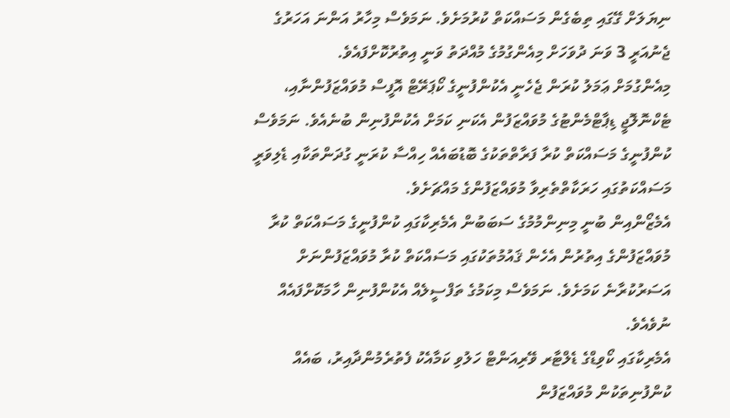ނިޔަލަށް ގޭގައި ތިބެގެން މަސައްކަތް ކުރުމަށެވެ. ނަމަވެސް މިހާރު އަންނަ އަހަރުގެ ޖެނުއަރީ 3 ވަނަ ދުވަހަށް މިއެންގުމުގެ މުއްދަތު ވަނީ އިތުރުކޮށްފައެވެ.
މިއެންގުމަށް ޢަމަލު ކުރަން ޖެހެނީ އެކުންފުނީގެ ކޯޕަރޭޓް އޮފީސް މުވައްޒަފުންނާއި، ޓެކްނޮލޮޖީ ޑިޕާޓްމެންޓުގެ މުވައްޒަފުން އެކަނި ކަމަށް އެކުންފުނިން ބުނެއެވެ. ނަމަވެސް ކުންފުނީގެ މަސައްކަތް ކުރާ ފަރާތްތަކުގެ ބޮޑުބައެއް ހިއްސާ ކުރަނީ ގުދަންތަކާއި ޑެލިވަރީ މަސައްކަތުގައި ހަރަކާތްތެރިވާ މުވައްޒަފުންގެ މައްޗަށެވެ.
އެމެޒޯންއިން ބުނީ މިނިންމުމުގެ ސަބަބުން އެމެރިކާގައި ކުންފުނީގެ މަސައްކަތް ކުރާ މުވައްޒަފުންގެ އިތުރުން އެހެން ޤައުމުތަކުގައި މަސައްކަތް ކުރާ މުވައްޒަފުންނަށް އަސަރުކުރާނެ ކަމަށެވެ. ނަމަވެސް މިކަމުގެ ތަފްސީލެއް އެކުންފުނިން ހާމަކޮށްފައެއް ނުވެއެވެ.
އެމެރިކާގައި ކޯވިޑްގެ ޑެލްޓާރ ވޭރިއަންޓް ހަލުވި ކަމާއެކު ފެތުރެމުންދާއިރު، ބައެއް ކުންފުނިތަކުން މުވައްޒަފުން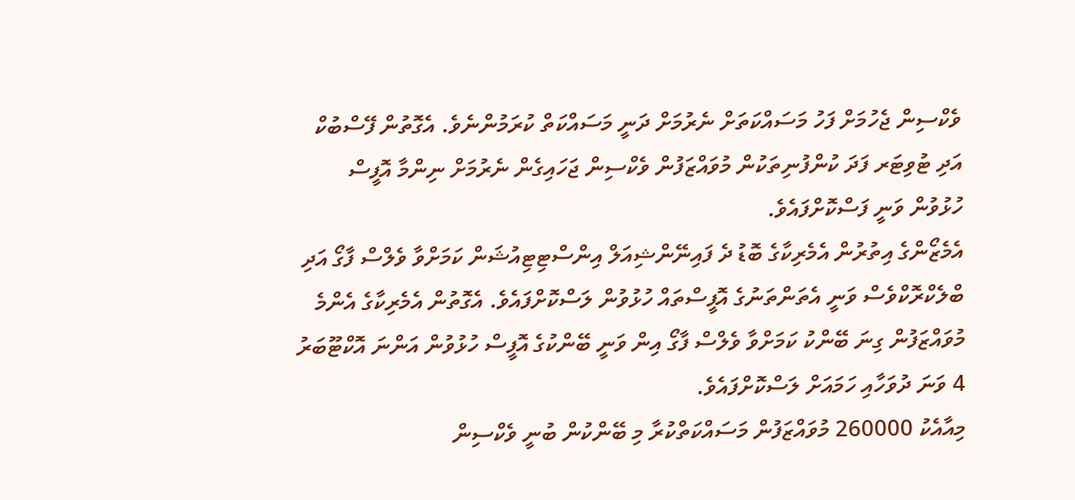ވެކްސިން ޖެހުމަށް ފަހު މަސައްކަތަށް ނެރުމަށް ދަނީ މަސައްކަތް ކުރަމުންނެވެ. އެގޮތުން ފޭސްބުކް އަދި ޓުވިޓަރ ފަދަ ކުންފުނިތަކުން މުވައްޒަފުން ވެކްސިން ޖަހައިގެން ނެރުމަށް ނިންމާ އޮފީސް ހުޅުވުން ވަނީ ފަސްކޮށްފައެވެ.
އެމެޒޯންގެ އިތުރުން އެމެރިކާގެ ބޮޑު ދެ ފައިނޭންޝިއަލް އިންސްޓިޓިއުޝަން ކަމަށްވާ ވެލްސް ފާގޯ އަދި ބްލެކްރޮކްވެސް ވަނީ އެތަންތަނުގެ އޮފީސްތައް ހުޅުވުން ލަސްކޮށްފައެވެ. އެގޮތުން އެމެރިކާގެ އެންމެ މުވައްޒަފުން ގިނަ ބޭންކު ކަމަށްވާ ވެލްސް ފާގޯ އިން ވަނީ ބޭންކުގެ އޮފީސް ހުޅުވުން އަންނަ އޮކްޓޫބަރު 4 ވަނަ ދުވަހާއި ހަމައަށް ލަސްކޮށްފައެވެ.
މިއާއެކު 260000 މުވައްޒަފުން މަސައްކަތްކުރާ މި ބޭންކުން ބުނީ ވެކްސިން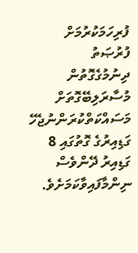ފުރިހަމަކުރުމަށް ފުރުޞަތު ދިނުމުގެގޮތުން މުސާރަލިބޭގޮތަށް މަސައްކަތްކުރަންނުޖެހޭ ގަޑިއިރުގެ ގޮތުގައި 8 ގަޑިއިރު ދޭންވެސް ނިންމާފައިވާކަމަށެވެ.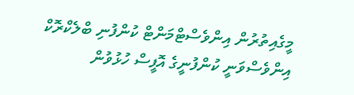މީގެއިތުރުން އިންވެސްޓްމަންޓް ކުންފުނި ބްލެކްރޮކް އިންވެސްވަނީ ކުންފުނީގެ އޮފީސް ހުޅުވުން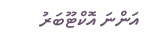އަންނަ އޮކްޓޫބަރު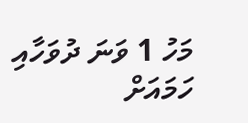މަހު 1 ވަނަ ދުވަހާއި ހަމައަށް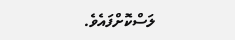ލަސްކޮށްފައެވެ.